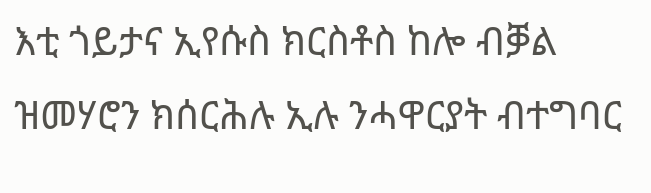እቲ ጎይታና ኢየሱስ ክርስቶስ ከሎ ብቓል ዝመሃሮን ክሰርሕሉ ኢሉ ንሓዋርያት ብተግባር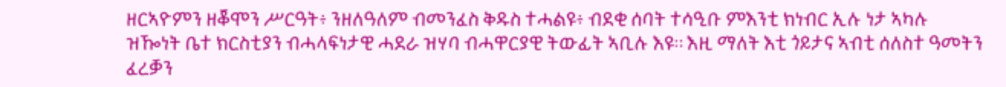ዘርኣዮምን ዘቖሞን ሥርዓት፥ ንዘለዓለም ብመንፈስ ቅዱስ ተሓልዩ፥ ብደቂ ሰባት ተሳዒቡ ምእንቲ ክነብር ኢሉ ነታ ኣካሉ ዝዀነት ቤተ ክርስቲያን ብሓላፍነታዊ ሓደራ ዝሃባ ብሓዋርያዊ ትውፊት ኣቢሉ እዩ። እዚ ማለት እቲ ጎይታና ኣብቲ ሰለስተ ዓመትን ፈረቓን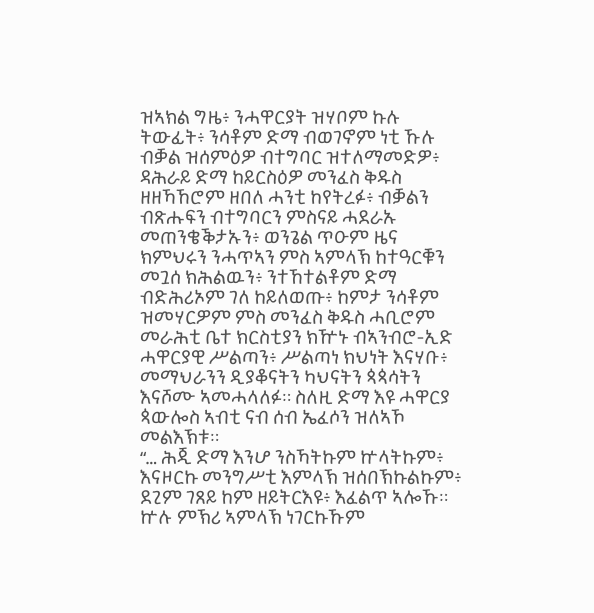ዝኣክል ግዜ፥ ንሓዋርያት ዝሃቦም ኩሉ ትውፊት፥ ንሳቶም ድማ ብወገኖም ነቲ ኹሉ ብቓል ዝሰምዕዎ ብተግባር ዝተለማመድዎ፥ ዳሕራይ ድማ ከይርስዕዎ መንፈስ ቅዱስ ዘዘኻኸሮም ዘበለ ሓንቲ ከየትረፉ፥ ብቓልን ብጽሑፍን ብተግባርን ምስናይ ሓደራኡ መጠንቄቕታኡን፥ ወንጌል ጥዑም ዜና ክምህሩን ንሓጥኣን ምስ ኣምላኽ ከተዓርቑን መጓሰ ክሕልዉን፥ ንተኸተልቶም ድማ ብድሕሪኦም ገለ ከይለወጡ፥ ከምታ ንሳቶም ዝመሃርዎም ምስ መንፈስ ቅዱስ ሓቢሮም መራሕቲ ቤተ ክርስቲያን ክዅኑ ብኣንብሮ-ኢድ ሓዋርያዊ ሥልጣን፥ ሥልጣነ ክህነት እናሃቡ፥ መማህራንን ዲያቆናትን ካህናትን ጳጳሳትን እናሾሙ ኣመሓላለፉ። ስለዚ ድማ እዩ ሓዋርያ ጳውሎስ ኣብቲ ናብ ሰብ ኤፈሶን ዝለኣኾ መልእኽቱ።
“… ሕጂ ድማ እንሆ ንስኻትኩም ኵላትኩም፥ እናዞርኩ መንግሥቲ እምላኽ ዝሰበኽኩልኩም፥ ደጊም ገጸይ ከም ዘይትርእዩ፥ እፈልጥ ኣሎኹ። ኵሉ ምኽሪ ኣምላኽ ነገርኩኹም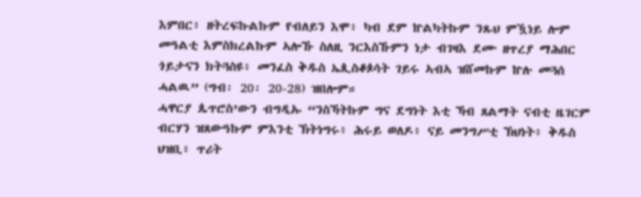እምበር፥ ዘትረፍኩልኩም የብለይን እሞ፥ ካብ ደም ኵልካትኩም ንጹህ ምዃነይ ሎም መዓልቲ እምስክረልኩም ኣሎኹ ስለዚ ንርእስኹምን ነታ ብገዛእ ደሙ ዘጥረያ ማሕበር ጎይታናን ክትጓስዩ፥ መንፈስ ቅዱስ ኤጲስቆጶሳት ገይሩ ኣብኣ ዝሸመኩም ኵሉ መጓሰ ሓልዉ” (ግብ፡ 20፡ 20-28) ዝበሎም።
ሓዋርያ ጴጥሮስ’ውን ብግዲኡ “ንስኻትኩም ግና ደግነት እቲ ኻብ ጸልማት ናብቲ ዜገርም ብርሃን ዝጸውዓኩም ምእንቲ ኽትነግሩ፥ ሕሩይ ወለዶ፥ ናይ መንግሥቲ ኽህነት፥ ቅዱስ ህዝቢ፥ ጥሪት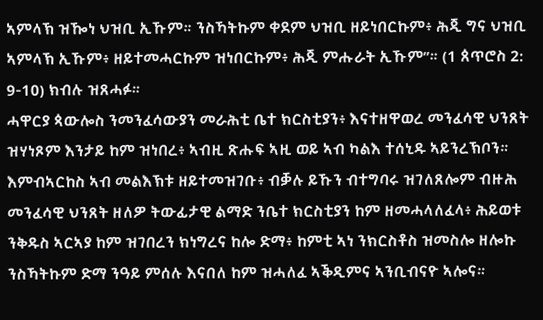ኣምላኽ ዝዀነ ህዝቢ ኢኹም። ንስኻትኩም ቀደም ህዝቢ ዘይነበርኩም፥ ሕጂ ግና ህዝቢ ኣምላኽ ኢኹም፥ ዘይተመሓርኩም ዝነበርኩም፥ ሕጂ ምሑራት ኢኹም”። (1 ጰጥሮስ 2: 9-10) ክብሉ ዝጸሓፉ።
ሓዋርያ ጳውሎስ ንመንፈሳውያን መራሕቲ ቤተ ክርስቲያን፥ እናተዘዋወረ መንፈሳዊ ህንጸት ዝሃነጾም እንታይ ከም ዝነበረ፥ ኣብዚ ጽሑፍ ኣዚ ወይ ኣብ ካልእ ተሰኒዱ ኣይንረኽቦን። እምብኣርከስ ኣብ መልእኽቱ ዘይተመዝገቡ፥ ብቓሉ ይኹን ብተግባሩ ዝገለጸሎም ብዙሕ መንፈሳዊ ህንጸት ዘለዎ ትውፊታዊ ልማድ ንቤተ ክርስቲያን ከም ዘመሓላለፈላ፥ ሕይወቱ ንቅዱስ ኣርኣያ ከም ዝገበረን ክነግረና ከሎ ድማ፥ ከምቲ ኣነ ንክርስቶስ ዝመስሎ ዘሎኩ ንስኻትኩም ድማ ንዓይ ምሰሉ እናበለ ከም ዝሓለፈ ኣቕዲምና ኣንቢብናዮ ኣሎና።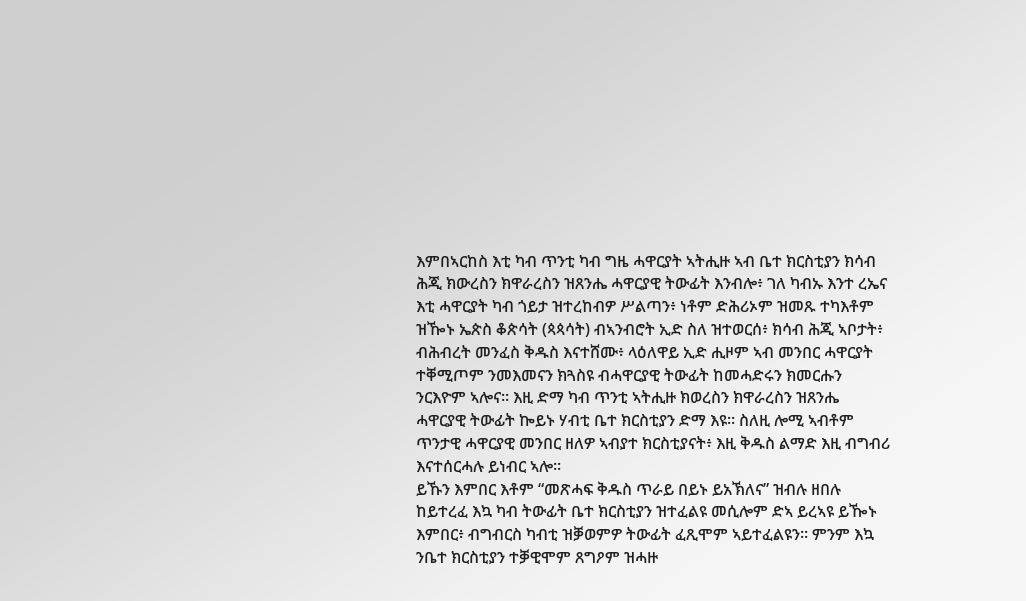እምበኣርከስ እቲ ካብ ጥንቲ ካብ ግዜ ሓዋርያት ኣትሒዙ ኣብ ቤተ ክርስቲያን ክሳብ ሕጂ ክውረስን ክዋራረስን ዝጸንሔ ሓዋርያዊ ትውፊት እንብሎ፥ ገለ ካብኡ እንተ ረኤና እቲ ሓዋርያት ካብ ጎይታ ዝተረከብዎ ሥልጣን፥ ነቶም ድሕሪኦም ዝመጹ ተካእቶም ዝዀኑ ኤጵስ ቆጵሳት (ጳጳሳት) ብኣንብሮት ኢድ ስለ ዝተወርሰ፥ ክሳብ ሕጂ ኣቦታት፥ ብሕብረት መንፈስ ቅዱስ እናተሸሙ፥ ላዕለዋይ ኢድ ሒዞም ኣብ መንበር ሓዋርያት ተቐሚጦም ንመእመናን ክጓስዩ ብሓዋርያዊ ትውፊት ከመሓድሩን ክመርሑን ንርእዮም ኣሎና። እዚ ድማ ካብ ጥንቲ ኣትሒዙ ክወረስን ክዋራረስን ዝጸንሔ ሓዋርያዊ ትውፊት ኰይኑ ሃብቲ ቤተ ክርስቲያን ድማ እዩ። ስለዚ ሎሚ ኣብቶም ጥንታዊ ሓዋርያዊ መንበር ዘለዎ ኣብያተ ክርስቲያናት፥ እዚ ቅዱስ ልማድ እዚ ብግብሪ እናተሰርሓሉ ይነብር ኣሎ።
ይኹን እምበር እቶም “መጽሓፍ ቅዱስ ጥራይ በይኑ ይአኽለና” ዝብሉ ዘበሉ ከይተረፈ እኳ ካብ ትውፊት ቤተ ክርስቲያን ዝተፈልዩ መሲሎም ድኣ ይረኣዩ ይዀኑ እምበር፥ ብግብርስ ካብቲ ዝቓወምዎ ትውፊት ፈጺሞም ኣይተፈልዩን። ምንም እኳ ንቤተ ክርስቲያን ተቓዊሞም ጸግዖም ዝሓዙ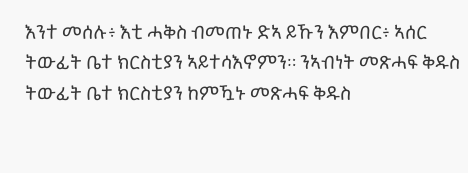እንተ መሰሉ፥ እቲ ሓቅስ ብመጠኑ ድኣ ይኹን እምበር፥ ኣሰር ትውፊት ቤተ ክርስቲያን ኣይተሳእኖምን። ንኣብነት መጽሓፍ ቅዱስ ትውፊት ቤተ ክርስቲያን ከምዃኑ መጽሓፍ ቅዱስ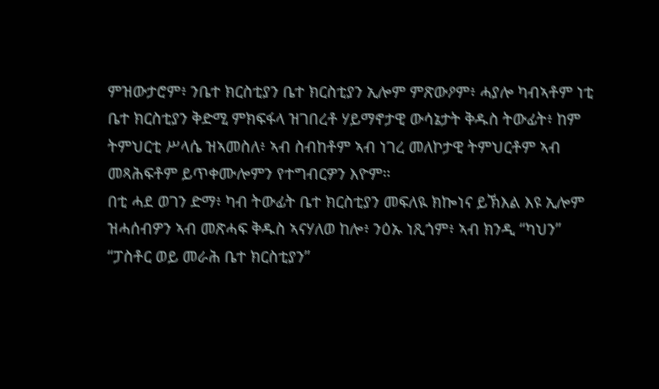ምዝውታሮም፥ ንቤተ ክርስቲያን ቤተ ክርስቲያን ኢሎም ምጽውዖም፥ ሓያሎ ካብኣቶም ነቲ ቤተ ክርስቲያን ቅድሚ ምክፍፋላ ዝገበረቶ ሃይማኖታዊ ውሳኔታት ቅዱስ ትውፊት፥ ከም ትምህርቲ ሥላሴ ዝኣመስለ፥ ኣብ ስብከቶም ኣብ ነገረ መለኮታዊ ትምህርቶም ኣብ መጻሕፍቶም ይጥቀሙሎምን የተግብርዎን እዮም።
በቲ ሓደ ወገን ድማ፥ ካብ ትውፊት ቤተ ክርስቲያን መፍለዪ ክኰነና ይኽእል እዩ ኢሎም ዝሓሰብዎን ኣብ መጽሓፍ ቅዱስ ኣናሃለወ ከሎ፥ ንዕኡ ነጺጎም፥ ኣብ ክንዲ “ካህን” “ፓስቶር ወይ መራሕ ቤተ ክርስቲያን”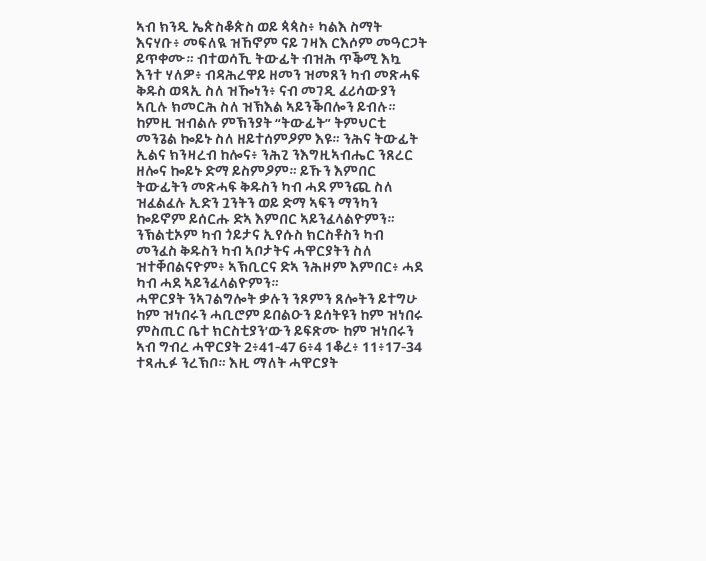ኣብ ክንዲ ኤጵስቆጵስ ወይ ጳጳስ፥ ካልእ ስማት እናሃቡ፥ መፍለዪ ዝኸኖም ናይ ገዛእ ርእሶም መዓርጋት ይጥቀሙ። ብተወሳኺ ትውፊት ብዝሕ ጥቕሚ እኳ እንተ ሃለዎ፥ ብዳሕረዋይ ዘመን ዝመጸን ካብ መጽሓፍ ቅዱስ ወጻኢ ስለ ዝዀነን፥ ናብ መገዲ ፈሪሳውያን ኣቢሉ ክመርሕ ስለ ዝኽእል ኣይንቕበሎን ይብሉ። ከምዚ ዝብልሉ ምኽንያት “ትውፊት” ትምህርቲ መንጌል ኰይኑ ስለ ዘይተሰምዖም እዩ። ንሕና ትውፊት ኢልና ክንዛረብ ከሎና፥ ንሕጊ ንእግዚኣብሔር ንጸረር ዘሎና ኰይኑ ድማ ይስምዖም። ይኹን እምበር ትውፊትን መጽሓፍ ቅዱስን ካብ ሓደ ምንጪ ስለ ዝፈልፈሉ ኢድን ጓንትን ወይ ድማ ኣፍን ማንካን ኰይኖም ይሰርሑ ድኣ እምበር ኣይንፈላልዮምን። ንኽልቲኦም ካብ ጎይታና ኢየሱስ ክርስቶስን ካብ መንፈስ ቅዱስን ካብ ኣቦታትና ሓዋርያትን ስለ ዝተቐበልናዮም፥ ኣኽቢርና ድኣ ንሕዞም እምበር፥ ሓደ ካብ ሓደ ኣይንፈላልዮምን።
ሓዋርያት ንኣገልግሎት ቃሉን ንጾምን ጸሎትን ይተግሁ ከም ዝነበሩን ሓቢሮም ይበልዑን ይሰትዩን ከም ዝነበሩ ምስጢር ቤተ ክርስቲያን’ውን ይፍጽሙ ከም ዝነበሩን ኣብ ግብረ ሓዋርያት 2፥41-47 6፥4 1ቆረ፥ 11፥17-34 ተጻሒፉ ንረኽቦ። እዚ ማለት ሓዋርያት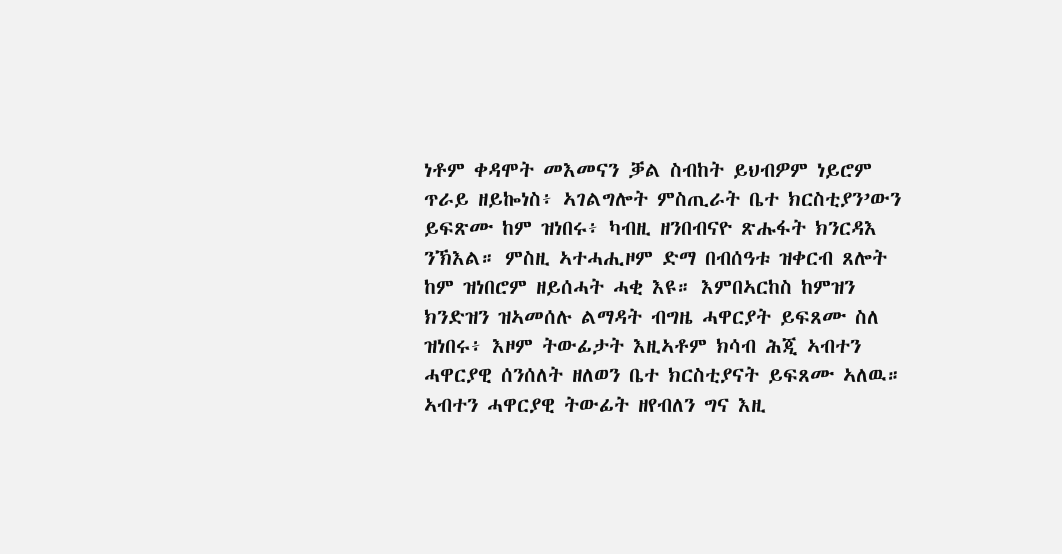ነቶም ቀዳሞት መእመናን ቓል ስብከት ይህብዎም ነይሮም ጥራይ ዘይኰነስ፥ ኣገልግሎት ምስጢራት ቤተ ክርስቲያን’ውን ይፍጽሙ ከም ዝነበሩ፥ ካብዚ ዘንበብናዮ ጽሑፋት ክንርዳእ ንኽእል። ምስዚ ኣተሓሒዞም ድማ በብሰዓቱ ዝቀርብ ጸሎት ከም ዝነበሮም ዘይሰሓት ሓቂ እዩ። እምበኣርከስ ከምዝን ክንድዝን ዝኣመሰሉ ልማዳት ብግዜ ሓዋርያት ይፍጸሙ ስለ ዝነበሩ፥ እዞም ትውፊታት እዚኣቶም ክሳብ ሕጂ ኣብተን ሓዋርያዊ ሰንሰለት ዘለወን ቤተ ክርስቲያናት ይፍጸሙ ኣለዉ። ኣብተን ሓዋርያዊ ትውፊት ዘየብለን ግና እዚ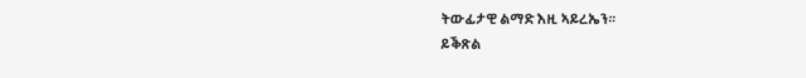ትውፊታዊ ልማድ እዚ ኣይረኤን።
ይቕጽል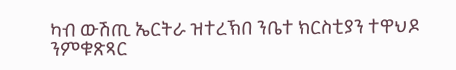ካብ ውሽጢ ኤርትራ ዝተረኽበ ንቤተ ክርስቲያን ተዋህዶ ንምቁጽጻር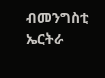ብመንግስቲ ኤርትራ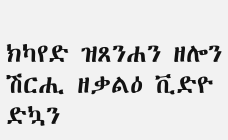ክካየድ ዝጸንሐን ዘሎን ሽርሒ ዘቃልዕ ቪድዮ
ድኳን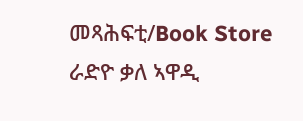መጻሕፍቲ/Book Store
ራድዮ ቃለ ኣዋዲ